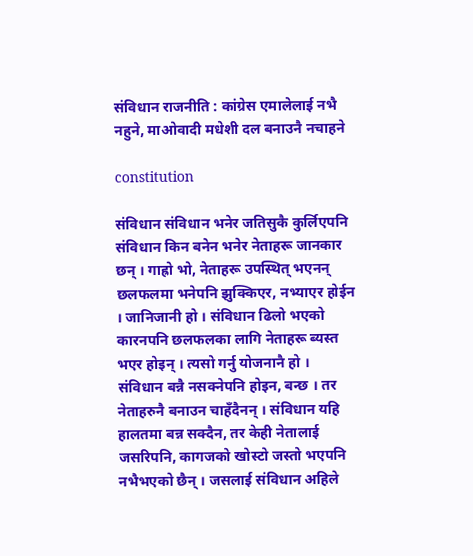संविधान राजनीति : कांग्रेस एमालेलाई नभै नहुने, माओवादी मधेशी दल बनाउनै नचाहने

constitution

संविधान संविधान भनेर जतिसुकै कुर्लिएपनि संविधान किन बनेन भनेर नेताहरू जानकार छन् । गाह्रो भो, नेताहरू उपस्थित् भएनन् छलफलमा भनेपनि झुक्किएर, नभ्याएर होईन । जानिजानी हो । संविधान ढिलो भएको कारनपनि छलफलका लागि नेताहरू ब्यस्त भएर होइन् । त्यसो गर्नु योजनानै हो । संविधान बन्नै नसक्नेपनि होइन, बन्छ । तर नेताहरुनै बनाउन चाहँदैनन् । संविधान यहि हालतमा बन्न सक्दैन, तर केही नेतालाई जसरिपनि, कागजको खोस्टो जस्तो भएपनि नभैभएको छैन् । जसलाई संविधान अहिले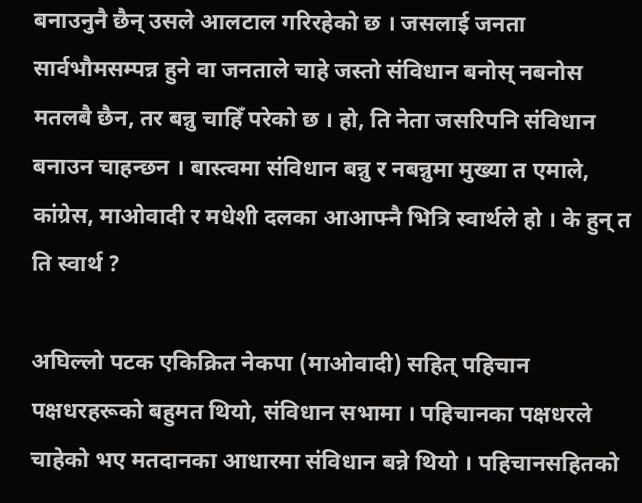बनाउनुनै छैन् उसले आलटाल गरिरहेको छ । जसलाई जनता सार्वभौमसम्पन्न हुने वा जनताले चाहे जस्तो संविधान बनोस् नबनोस मतलबै छैन, तर बन्नु चाहिँ परेको छ । हो, ति नेता जसरिपनि संविधान बनाउन चाहन्छन । बास्त्वमा संविधान बन्नु र नबन्नुमा मुख्या त एमाले, कांग्रेस, माओवादी र मधेशी दलका आआफ्नै भित्रि स्वार्थले हो । के हुन् त ति स्वार्थ ?

अघिल्लो पटक एकिक्रित नेकपा (माओवादी) सहित् पहिचान पक्षधरहरूको बहुमत थियो, संविधान सभामा । पहिचानका पक्षधरले चाहेको भए मतदानका आधारमा संविधान बन्ने थियो । पहिचानसहितको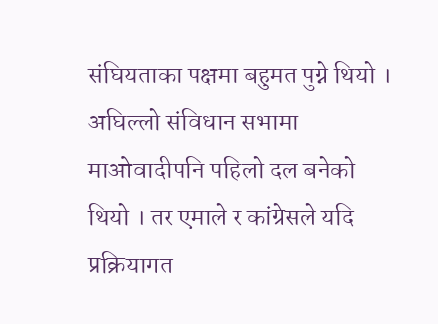संघियताका पक्षमा बहुमत पुग्ने थियो । अघिल्लो संविधान सभामा माओवादीपनि पहिलो दल बनेको थियो । तर एमाले र कांग्रेसले यदि प्रक्रियागत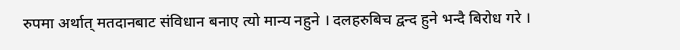रुपमा अर्थात् मतदानबाट संविधान बनाए त्यो मान्य नहुने । दलहरुबिच द्वन्द हुने भन्दै बिरोध गरे ।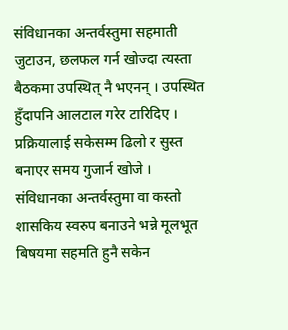संविधानका अन्तर्वस्तुमा सहमाती जुटाउन, छलफल गर्न खोज्दा त्यस्ता बैठकमा उपस्थित् नै भएनन् । उपस्थित हुँदापनि आलटाल गरेर टारिदिए । प्रक्रियालाई सकेसम्म ढिलो र सुस्त बनाएर समय गुजार्न खोजे । संविधानका अन्तर्वस्तुमा वा कस्तो शासकिय स्वरुप बनाउने भन्ने मूलभूत बिषयमा सहमति हुनै सकेन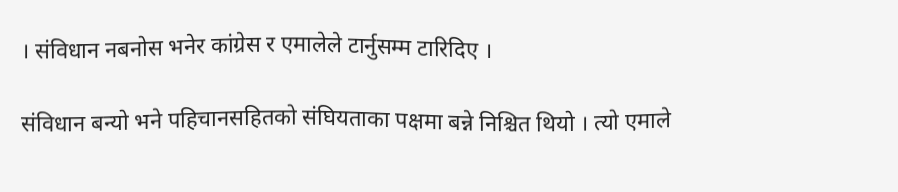। संविधान नबनोस भनेर कांग्रेस र एमालेले टार्नुसम्म टारिदिए ।

संविधान बन्यो भने पहिचानसहितको संघियताका पक्षमा बन्ने निश्चित थियो । त्यो एमाले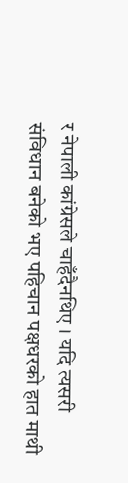र नेपाली कांग्रेसले चाहँदैनथिए । यदि त्यसरी संविधान बनेको भए पहिचान पक्षधरको हात माथी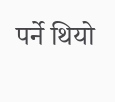पर्ने थियो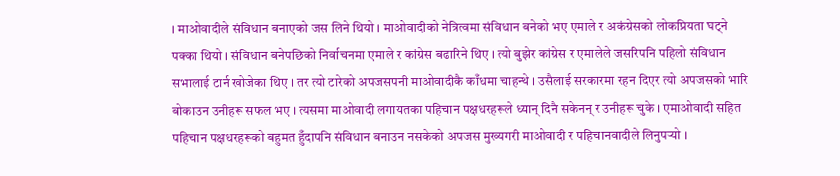। माओवादीले संविधान बनाएको जस लिने थियो । माओवादीको नेत्रित्वमा संविधान बनेको भए एमाले र अकंग्रेसको लोकप्रियता घट्ने पक्का थियो । संविधान बनेपछिको निर्वाचनमा एमाले र कांग्रेस बढारिने थिए । त्यो बुझेर कांग्रेस र एमालेले जसरिपनि पहिलो संविधान सभालाई टार्न खोजेका थिए । तर त्यो टारेको अपजसपनी माओवादीकै काँधमा चाहन्थे । उसैलाई सरकारमा रहन दिएर त्यो अपजसको भारि बोकाउन उनीहरू सफल भए । त्यसमा माओवादी लगायतका पहिचान पक्षधरहरूले ध्यान् दिनै सकेनन् र उनीहरू चुके । एमाओवादी सहित पहिचान पक्षधरहरूको बहुमत हुँदापनि संविधान बनाउन नसकेको अपजस मुख्यगरी माओवादी र पहिचानवादीले लिनुपर्‍यो ।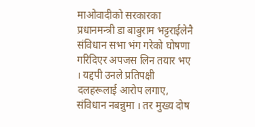माओवादीको सरकारका प्रधानमन्त्री डा बाबुराम भट्टराईलेनै संविधान सभा भंग गरेको घोषणा गरिदिएर अपजस लिन तयार भए । यद्दपी उनले प्रतिपक्षी दलहरूलाई आरोप लगाए, संविधान नबन्नुमा । तर मुख्य दोष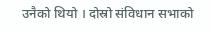उनैको थियो । दोस्रो संविधान सभाको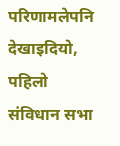परिणामलेपनि देखाइदियो, पहिलो संविधान सभा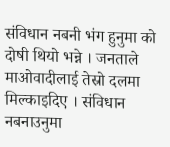संविधान नबनी भंग हुनुमा को दोषी थियो भन्ने । जनताले माओवादीलाई तेस्रो दलमा मिल्काइदिए । संविधान नबनाउनुमा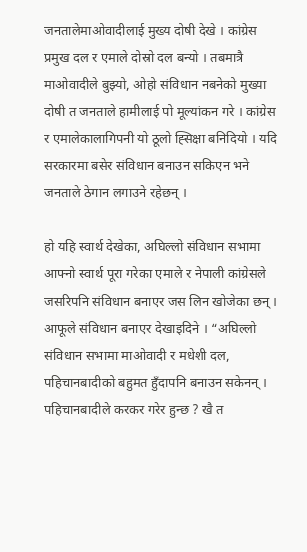जनतालेमाओवादीलाई मुख्य दोषी देखे । कांग्रेस प्रमुख दल र एमाले दोस्रो दल बन्यो । तबमात्रै माओवादीले बुझ्यो, ओहो संविधान नबनेको मुख्या दोषी त जनताले हामीलाई पो मूल्यांकन गरे । कांग्रेस र एमालेकालागिपनी यो ठूलो ह्सिक्षा बनिदियो । यदि सरकारमा बसेर संविधान बनाउन सकिएन भने जनताले ठेगान लगाउने रहेछन् ।

हो यहि स्वार्थ देखेका, अघिल्लो संविधान सभामा आफ्नो स्वार्थ पूरा गरेका एमाले र नेपाली कांग्रेसले जसरिपनि संविधान बनाएर जस लिन खोजेका छन् । आफूले संविधान बनाएर देखाइदिने । “अघिल्लो संविधान सभामा माओवादी र मधेशी दल, पहिचानबादीको बहुमत हुँदापनि बनाउन सकेनन् । पहिचानबादीले करकर गरेर हुन्छ ? खै त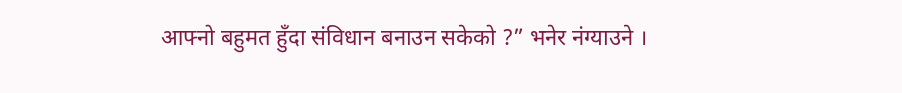आफ्नो बहुमत हुँदा संविधान बनाउन सकेको ?” भनेर नंग्याउने ।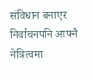संविधान बनाएर निर्वाचनपनि आफ्नै नेत्रित्वमा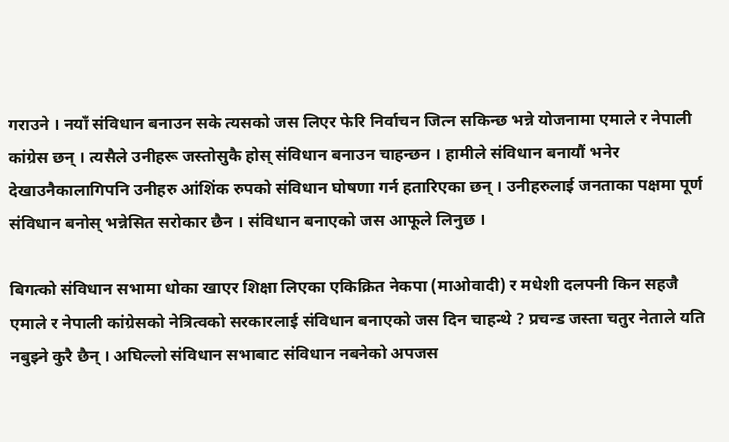गराउने । नयाँ संविधान बनाउन सके त्यसको जस लिएर फेरि निर्वाचन जित्न सकिन्छ भन्ने योजनामा एमाले र नेपाली कांग्रेस छन् । त्यसैले उनीहरू जस्तोसुकै होस् संविधान बनाउन चाहन्छन । हामीले संविधान बनायौं भनेर देखाउनैकालागिपनि उनीहरु आंशिंक रुपको संविधान घोषणा गर्न हतारिएका छन् । उनीहरुलाई जनताका पक्षमा पूर्ण संविधान बनोस् भन्नेसित सरोकार छैन । संविधान बनाएको जस आफूले लिनुछ ।

बिगत्को संविधान सभामा धोका खाएर शिक्षा लिएका एकिक्रित नेकपा (माओवादी) र मधेशी दलपनी किन सहजै एमाले र नेपाली कांग्रेसको नेत्रित्वको सरकारलाई संविधान बनाएको जस दिन चाहन्थे ? प्रचन्ड जस्ता चतुर नेताले यति नबुझ्ने कुरै छैन् । अघिल्लो संविधान सभाबाट संविधान नबनेको अपजस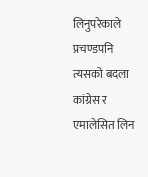लिनुपरेकाले प्रचण्डपनि त्यसको बदला कांग्रेस र एमालेसित लिन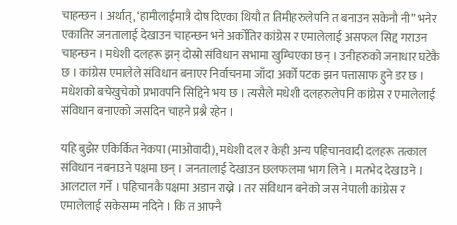चाहन्छन । अर्थात्, ‘हामीलाईमात्रै दोष दिएका थियौ त तिमीहरुलेपनि त बनाउन सकेनौ नी” भनेर एकातिर जनतालाई देखाउन चाहन्छन भने अर्कोतिर कांग्रेस र एमालेलाई असफल सिद्द गराउन चाहन्छन । मधेशी दलहरू झन् दोस्रो संविधान सभामा खुम्चिएका छन् । उनीहरुको जनाधार घटेकै छ । कांग्रेस एमालेले संविधान बनाएर निर्वाचनमा जाँदा अर्को पटक झन पत्तासाफ हुने डर छ । मधेशको बचेखुचेको प्रभावपनि सिद्दिने भय छ । त्यसैले मधेशी दलहरुलेपनि कांग्रेस र एमालेलाई संविधान बनाएको जसदिन चाहने प्रश्नै रहेन ।

यहि बुझेर एकिर्कित नेकपा (माओवादी), मधेशी दल र केही अन्य पहिचानवादी दलहरू तत्काल संविधान नबनाउने पक्षमा छन् । जनतालाई देखाउन छलफलमा भाग लिने । मतभेद देखाउने । आलटाल गर्ने । पहिचानकै पक्षमा अडान राख्ने । तर संविधान बनेको जस नेपाली कांग्रेस र एमालेलाई सकेसम्म नदिने । कि त आफ्नै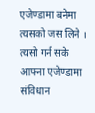एजेण्डामा बनेमा त्यसको जस लिने । त्यसो गर्न सके आफ्ना एजेण्डामा संविधान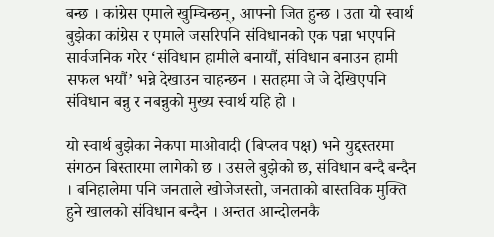बन्छ । कांग्रेस एमाले खुम्चिन्छन्, आफ्नो जित हुन्छ । उता यो स्वार्थ बुझेका कांग्रेस र एमाले जसरिपनि संविधानको एक पन्ना भएपनि सार्वजनिक गरेर ‘संविधान हामीले बनायौं, संविधान बनाउन हामी सफल भयौं’ भन्ने देखाउन चाहन्छन । सतहमा जे जे देखिएपनि संविधान बन्नु र नबन्नुको मुख्य स्वार्थ यहि हो ।

यो स्वार्थ बुझेका नेकपा माओवादी (बिप्लव पक्ष) भने युद्दस्तरमा संगठन बिस्तारमा लागेको छ । उसले बुझेको छ, संविधान बन्दै बन्दैन । बनिहालेमा पनि जनताले खोजेजस्तो, जनताको बास्तविक मुक्ति हुने खालको संविधान बन्दैन । अन्तत आन्दोलनकै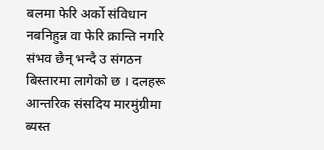बलमा फेरि अर्को संविधान नबनिहुन्न वा फेरि क्रान्ति नगरि संभव छैन् भन्दै उ संगठन बिस्तारमा लागेको छ । दलहरू आन्तरिक संसदिय मारमुंग्रीमा ब्यस्त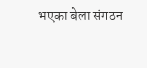भएका बेला संगठन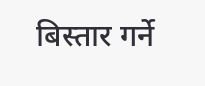बिस्तार गर्ने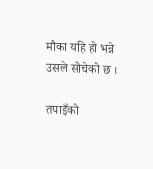मौका यहि हो भन्ने उसले सोचेको छ ।

तपाइँको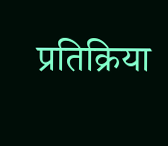प्रतिक्रिया